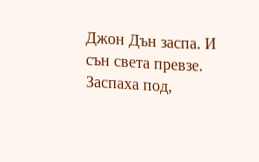Джон Дън заспа. И сън света превзе.
Заспаха под,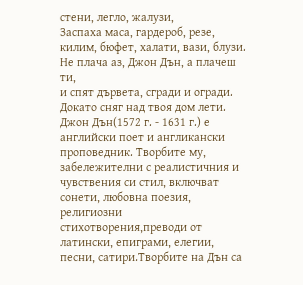стени, легло, жалузи,
Заспаха маса, гардероб, резе,
килим, бюфет, халати, вази, блузи.
Не плача аз, Джон Дън, а плачеш ти,
и спят дървета, сгради и огради.
Докато сняг над твоя дом лети.
Джон Дън(1572 г. - 1631 г.) е английски поет и англикански проповедник. Творбите му, забележителни с реалистичния и чувствения си стил, включват сонети, любовна поезия, религиозни стихотворения,преводи от латински, епиграми, елегии, песни, сатири.Творбите на Дън са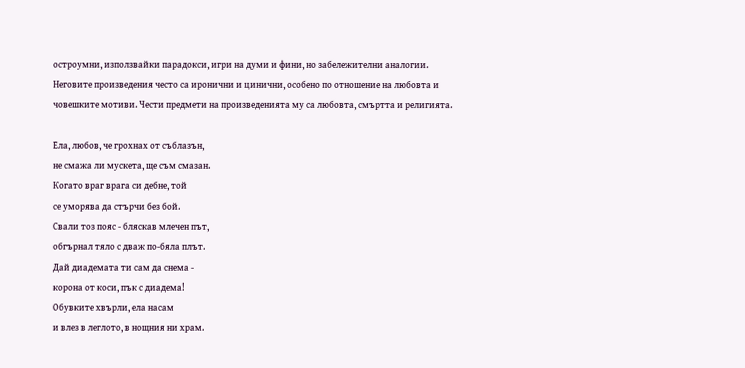остроумни, използвайки парадокси, игри на думи и фини, но забележителни аналогии. Неговите произведения често са иронични и цинични, особено по отношение на любовта и човешките мотиви. Чести предмети на произведенията му са любовта, смъртта и религията.

Ела, любов, че грохнах от съблазън,
не смажа ли мускета, ще съм смазан.
Когато враг врага си дебне, той
се уморява да стърчи без бой.
Свали тоз пояс - бляскав млечен път,
обгърнал тяло с дваж по-бяла плът.
Дай диадемата ти сам да снема -
корона от коси, пък с диадема!
Обувките хвърли, ела насам
и влез в леглото, в нощния ни храм.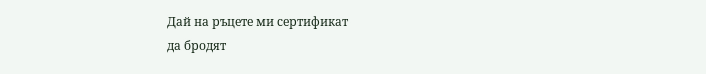Дай на ръцете ми сертификат
да бродят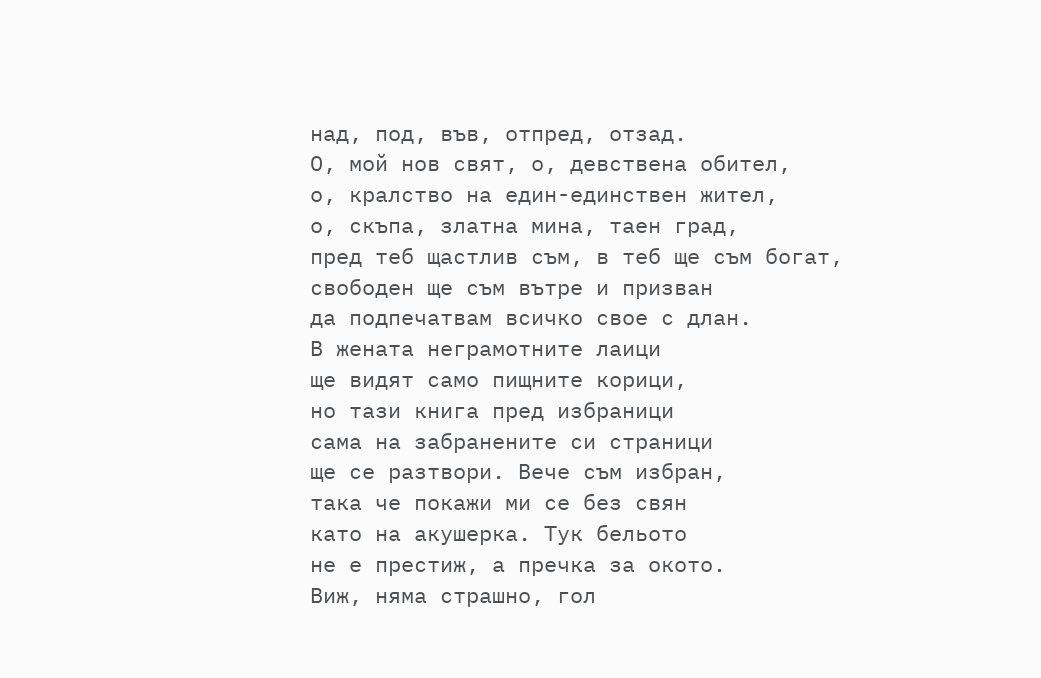над, под, във, отпред, отзад.
О, мой нов свят, о, девствена обител,
о, кралство на един-единствен жител,
о, скъпа, златна мина, таен град,
пред теб щастлив съм, в теб ще съм богат,
свободен ще съм вътре и призван
да подпечатвам всичко свое с длан.
В жената неграмотните лаици
ще видят само пищните корици,
но тази книга пред избраници
сама на забранените си страници
ще се разтвори. Вече съм избран,
така че покажи ми се без свян
като на акушерка. Тук бельото
не е престиж, а пречка за окото.
Виж, няма страшно, гол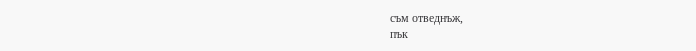съм отведнъж,
пък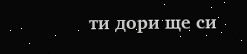ти дори ще си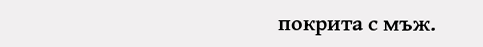покрита с мъж.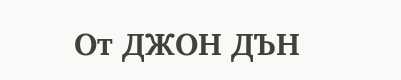От ДЖОН ДЪН